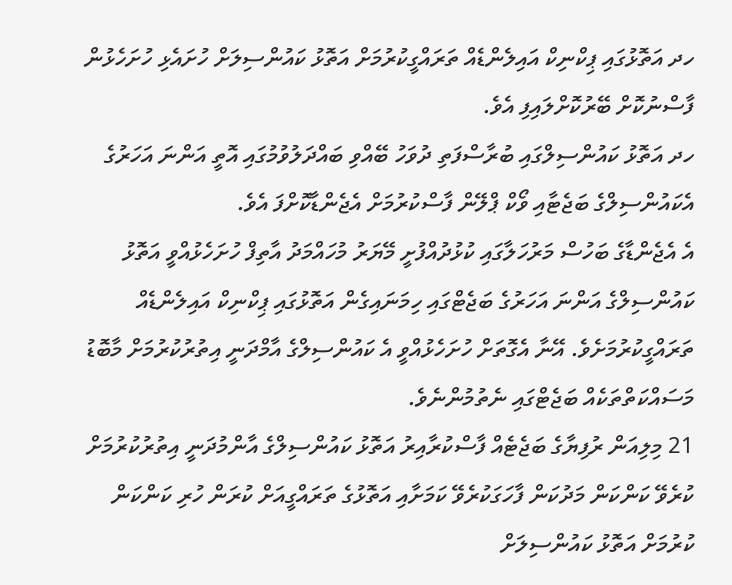ހދ އަތޮޅުގައި ޕިކްނިކް އައިލެންޑެއް ތަރައްގީކުރުމަށް އަތޮޅު ކައުންސިލަށް ހުށައެޅި ހުށަހެޅުން ފާސްނުކޮށް ބޭރުކޮށްލައިފި އެވެ.
ހދ އަތޮޅު ކައުންސިލްގައި ބުރާސްފަތި ދުވަހު ބޭއްވި ބައްދަލުވުމުގައި އޮތީ އަންނަ އަހަރުގެ އެކައުންސިލްގެ ބަޖެޓާއި ވޯކް ޕްލޭން ފާސްކުރުމަށް އެޖެންޑާކޮށްފަ އެވެ.
އެ އެޖެންޑާގެ ބަހުސް މަރުހަލާގައި ކުޅުދުއްފުށީ މޭޔަރު މުހައްމަދު އާތިފް ހުށަހެޅުއްވީ އަތޮޅު ކައުންސިލްގެ އަންނަ އަހަރުގެ ބަޖެޓްގައި ހިމަނައިގެން އަތޮޅުގައި ޕިކްނިކް އައިލެންޑެއް ތަރައްގީކުރުމަށެވެ. އޭނާ އެގޮތަށް ހުށަހެޅުއްވީ އެ ކައުންސިލްގެ އާމްދަނީ އިތުރުކުރުމަށް މާބޮޑު މަސައްކަތްތަކެއް ބަޖެޓްގައި ނެތުމުންނެވެ.
21 މިލިއަން ރުފިޔާގެ ބަޖެޓެއް ފާސްކުރާއިރު އަތޮޅު ކައުންސިލްގެ އާންމުދަނީ އިތުރުކުރުމަށް ކުރެވޭ ކަންކަން މަދުކަން ފާހަގަކުރެވޭ ކަމަށާއި އަތޮޅުގެ ތަރައްގީއަށް ކުރަން ހުރި ކަންކަން ކުރުމަށް އަތޮޅު ކައުންސިލަށް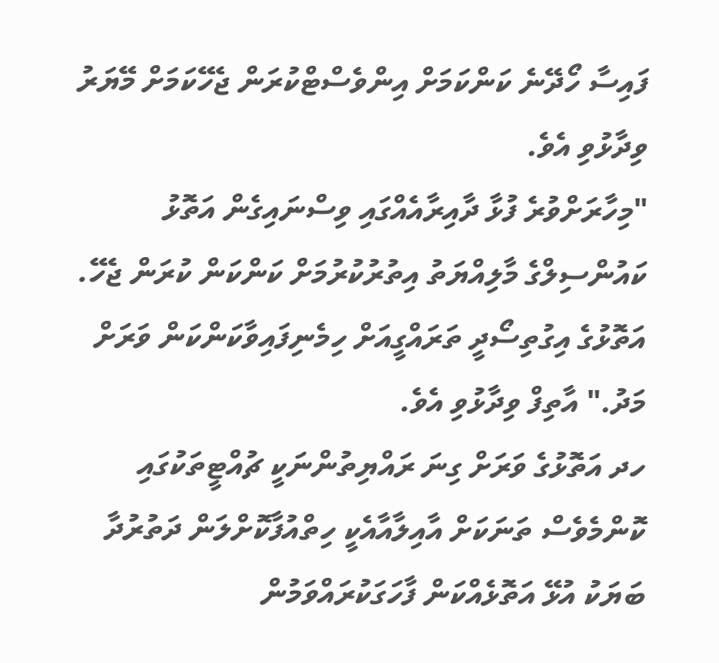ފައިސާ ހޯދޭނެ ކަންކަމަށް އިންވެސްޓްކުރަން ޖެހޭކަމަށް މޭޔަރު ވިދާޅުވި އެވެ.
"މިހާރަށްވުރެ ފުޅާ ދާއިރާއެއްގައި ވިސްނައިގެން އަތޮޅު ކައުންސިލްގެ މާލިއްޔަތު އިތުރުކުރުމަށް ކަންކަން ކުރަން ޖެހޭ. އަތޮޅުގެ އިގުތިސޯދީ ތަރައްގީއަށް ހިމެނިފައިވާކަންކަން ވަރަށް މަދު." އާތިފް ވިދާޅުވި އެވެ.
ހދ އަތޮޅުގެ ވަރަށް ގިނަ ރައްޔިތުންނަކީ ޗުއްޓީތަކުގައި ކޮންމެވެސް ތަނަކަށް އާއިލާއާއެކީ ހިތްއުފާކޮށްލަން ދަތުރުދާ ބަޔަކު އުޅޭ އަތޮޅެއްކަން ފާހަގަކުރައްވަމުން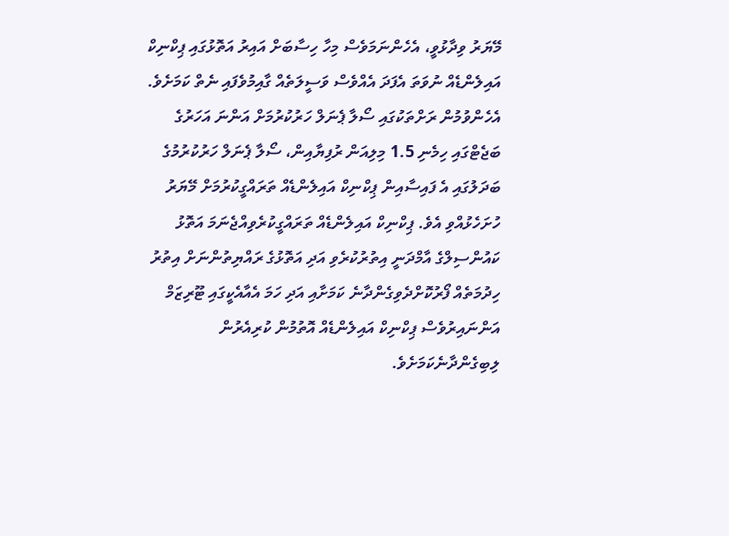މޭޔަރު ވިދާޅުވީ، އެހެންނަމަވެސް މިހާ ހިސާބަށް އައިރު އަތޮޅުގައި ޕިކްނިކް އައިލެންޑެއް ނުވަތަ އެފަދަ އެއްވެސް ވަސީލަތެއް ގާއިމުވެފައި ނެތް ކަމަށެވެ.
އެހެންވުމުން ރަށްތަކުގައި ސޯލާ ޕެނަލް ހަރުކުރުމަށް އަންނަ އަހަރުގެ ބަޖެޓްގައި ހިމެނި 1.5 މިލިއަން ރުފިޔާއިން، ސޯލާ ޕެނަލް ހަރުކުރުމުގެ ބަދަލުގައި އެ ފައިސާއިން ޕިކްނިކް އައިލެންޑެއް ތަރައްގީކުރުމަށް މޭޔަރު ހުށަހެޅުއްވި އެވެ. ޕިކްނިކް އައިލެންޑެއް ތަރައްގީކުރެވިއްޖެނަމަ އަތޮޅު ކައުންސިލްގެ އާމްދަނީ އިތުރުކުރެވި އަދި އަތޮޅުގެ ރައްޔިތުންނަށް އިތުރު ހިދުމަތެއް ފޯރުކޮށްދެވިގެންދާނެ ކަމަށާއި އަދި ހަމަ އެއާއެކީގައި ޓޫރިޒަމް އަންނައިރުވެސް ޕިކްނިކް އައިލެންޑެއް އޮތުމުން ކުރިއެރުން ލިބިގެންދާނެކަމަށެވެ.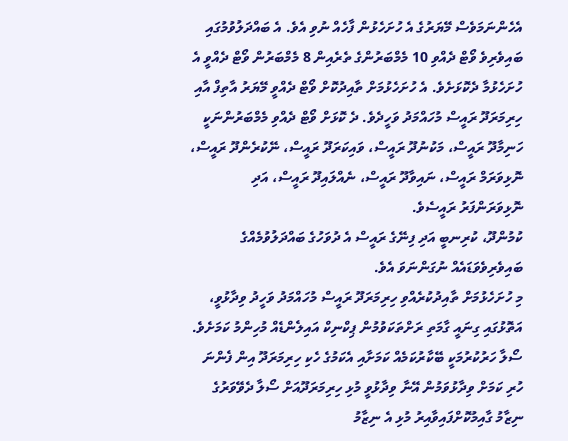އެހެންނަމަވެސް މޭޔަރުގެ އެ ހުށަހެޅުން ފާހެއް ނުވި އެވެ. އެ ބައްދަލުވުމުގައި ބައިވެރިވެ ވޯޓް ދެއްވި 10 މެމްބަރުންގެ ތެރެއިން 8 މެމްބަރުން ވޯޓް ދެއްވީ އެ ހުށަހެޅުމާ ދެކޮޅަށެވެ. އެ ހުށަހެޅުމަށް ތާއިދުކޮށް ވޯޓް ދެއްވީ މޭޔަރު އާތިފް އާއި ހިރިމަރަދޫ ރައީސް މުހައްމަދު ވަހީދެވެ. ދެ ކޮޅަށް ވޯޓް ދެއްވި މެމްބަރުންނަކީ ހަނިމާދޫ ރައީސް، މަކުނުދޫ ރައީސް، ވައިކަރަދޫ ރައީސް، ނޭކުރެންދޫ ރައީސް، ނޮޅިވަރަމް ރައީސް، ނައިވާދޫ ރައީސް، ނެއްލައިދޫ ރައީސް، އަދި ނޮޅިވަރަންފަރު ރައީސެވެ.
ކުމުންދޫ، ކުރިނބީ އަދި ފިނޭގެ ރައީސް އެ ދުވަހުގެ ބައްދަލުވުމެއްގެ ބައިވެރިވެވަޑައެއް ނުގަންނަވަ އެވެ.
މި ހުށަހެޅުމަށް ތާއިދުކުރެއްވި ހިރިމަރަދޫ ރައީސް މުހައްމަދު ވަހީދު ވިދާޅުވީ، އަތޮޅުގައި ގިނައީ ގާމަތި ރަށްތަކަވުމުން ޕިކްނިކް އައިލެންޑެއް މުހިންމު ކަމަށެވެ. ސޯލާ ހަރުކުރުމަކީ ބޭކާރުކަމެއް ކަމަށާއި އެކަމުގެ ހެކި ހިރިމަރަދޫ އިން ފެންނަ ހުރި ކަމަށް ވިދާޅުވަމުން އޭނާ ވިދާޅުވީ މުޅި ހިރިމަރަދޫއަށް ސޯލާ ދެވޭވަރުގެ ނިޒާމު ގާއިމުކޮށްފައިވާއިރު މުޅި އެ ނިޒާމު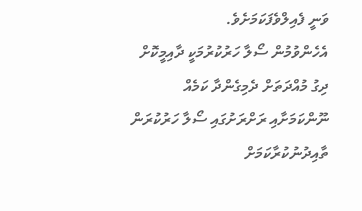ވަނީ ފެއިލްވެފަކަމަށެވެ.
އެހެންވުމުން ސޯލާ ހަރުކުރުމަކީ ދާއިމީކޮށް ދިގު މުއްދަތަށް ދެމިގެންދާ ކަމެއް ނޫންކަމަށާއި ރަށްރަށުގައި ސޯލާ ހަރުކުރަން ތާއިދުނުކުރާކަމަށް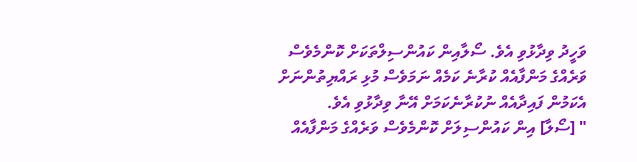ވަހީދު ވިދާޅުވި އެވެ. ސޯލާއިން ކައުންސިލްތަކަށް ކޮންމެވެސް ވަރެއްގެ މަންފާއެއް ކުރާނެ ކަމެއް ނަމަވެސް މުޅި ރައްޔިތުންނަށް އެކަމުން ފައިދާއެއް ނުކުރާނެކަމަށް އޭނާ ވިދާޅުވި އެވެ.
" [ސޯލާ] އިން ކައުންސިލަށް ކޮންމެވެސް ވަރެއްގެ މަންފާއެއް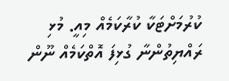ކުރުމަށްޓަކާ ކުރާކަމެއް މިއީ. މުޅި ރައްޔިތުންނާ ގުޅިފަ އޮތްކަމެއް ނޫން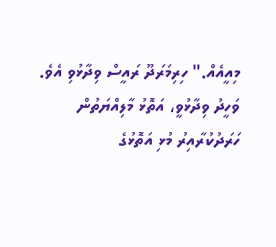މިއީއެއް." ހިރިމަރަދޫ ރައީސް ވިދާޅުވި އެވެ.
ވަހީދު ވިދާޅުވީ، އަތޮޅު މާލިއްޔަތުން ހަރަދުކުރާއިރު މުޅި އަތޮޅުގެ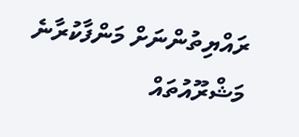ރައްޔިތުންނަށް މަންފާކުރާނެ މަޝްރޫއުތައް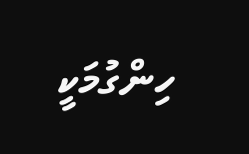ހިންގުމަކީ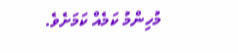މުހިންމު ކަމެއް ކަމަށެވެ.